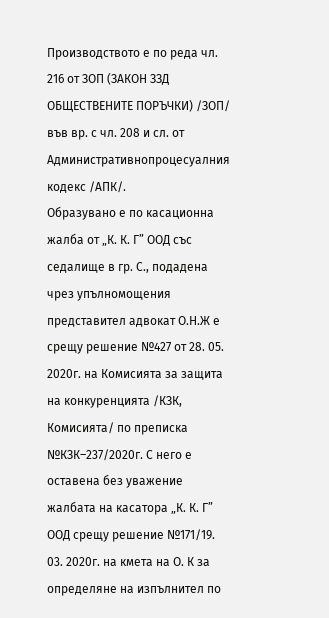Производството е по реда чл. 216 от ЗОП (ЗАКОН ЗЗД ОБЩЕСТВЕНИТЕ ПОРЪЧКИ) /ЗОП/ във вр. с чл. 208 и сл. от Административнопроцесуалния кодекс /АПК/.
Образувано е по касационна жалба от „К. К. Г” ООД със седалище в гр. С., подадена чрез упълномощения представител адвокат О.Н.Ж е срещу решение №427 от 28. 05. 2020г. на Комисията за защита на конкуренцията /КЗК, Комисията/ по преписка №КЗК–237/2020г. С него е оставена без уважение жалбата на касатора „К. К. Г” ООД срещу решение №171/19. 03. 2020г. на кмета на О. К за определяне на изпълнител по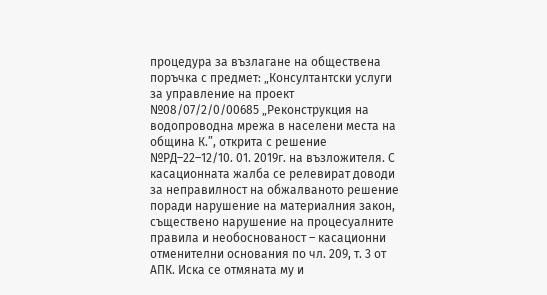процедура за възлагане на обществена поръчка с предмет: „Консултантски услуги за управление на проект №08/07/2/0/00685 „Реконструкция на водопроводна мрежа в населени места на община К.”, открита с решение №РД–22–12/10. 01. 2019г. на възложителя. С касационната жалба се релевират доводи за неправилност на обжалваното решение поради нарушение на материалния закон, съществено нарушение на процесуалните правила и необоснованост – касационни отменителни основания по чл. 209, т. 3 от АПК. Иска се отмяната му и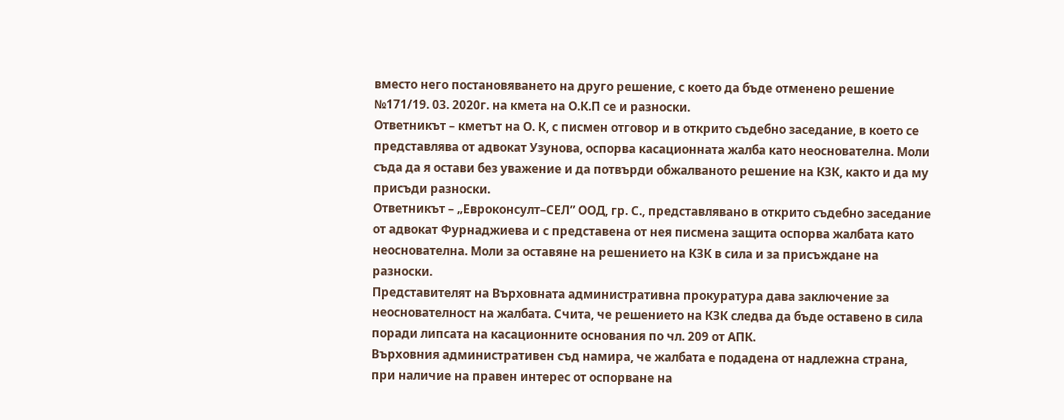вместо него постановяването на друго решение, с което да бъде отменено решение №171/19. 03. 2020г. на кмета на О.К.П се и разноски.
Ответникът – кметът на О. К, с писмен отговор и в открито съдебно заседание, в което се представлява от адвокат Узунова, оспорва касационната жалба като неоснователна. Моли съда да я остави без уважение и да потвърди обжалваното решение на КЗК, както и да му присъди разноски.
Ответникът – „Евроконсулт–СЕЛ” ООД, гр. С., представлявано в открито съдебно заседание от адвокат Фурнаджиева и с представена от нея писмена защита оспорва жалбата като неоснователна. Моли за оставяне на решението на КЗК в сила и за присъждане на разноски.
Представителят на Върховната административна прокуратура дава заключение за неоснователност на жалбата. Счита, че решението на КЗК следва да бъде оставено в сила поради липсата на касационните основания по чл. 209 от АПК.
Върховния административен съд намира, че жалбата е подадена от надлежна страна, при наличие на правен интерес от оспорване на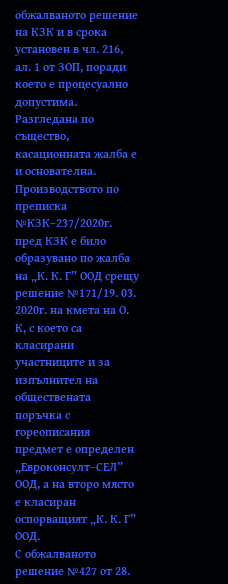обжалваното решение на КЗК и в срока установен в чл. 216, ал. 1 от ЗОП, поради което е процесуално допустима.
Разгледана по същество, касационната жалба е и основателна.
Производството по преписка №КЗК–237/2020г. пред КЗК е било образувано по жалба на „К. К. Г” ООД срещу решение №171/19. 03. 2020г. на кмета на О. К, с което са класирани участниците и за изпълнител на обществената поръчка с гореописания предмет е определен „Евроконсулт–СЕЛ” ООД, а на второ място е класиран оспорващият „К. К. Г” ООД.
С обжалваното решение №427 от 28.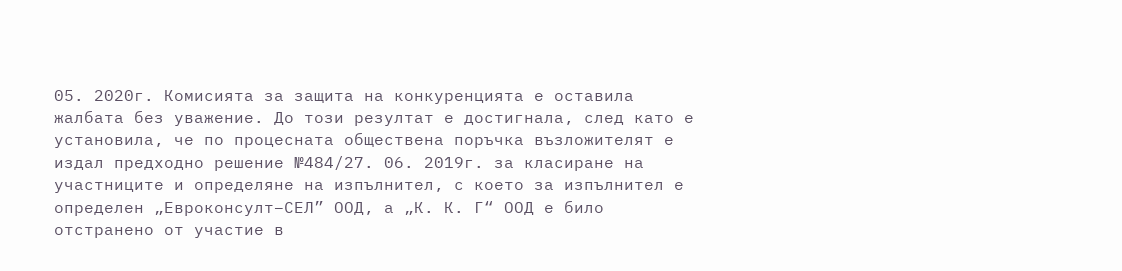05. 2020г. Комисията за защита на конкуренцията е оставила жалбата без уважение. До този резултат е достигнала, след като е установила, че по процесната обществена поръчка възложителят е издал предходно решение №484/27. 06. 2019г. за класиране на участниците и определяне на изпълнител, с което за изпълнител е определен „Евроконсулт–СЕЛ” ООД, а „К. К. Г“ ООД е било отстранено от участие в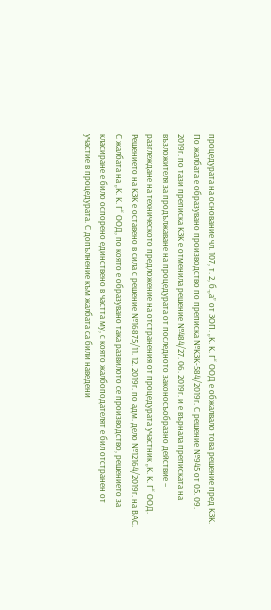процедурата на основание чл. 107, т. 2, б.„а” от ЗОП. „К. К. Г“ ООД е обжалвало това решение пред КЗК. По жалбата е образувано производство по преписка №КЗК-584/2019г. С решение №945 от 05. 09. 2019г. по тази преписка КЗК е отменила решение №484/27. 06. 2019г. и е върнала преписката на възложителя за продължаване на процедурата от последното законосъобразно действие – разглеждане на техническото предложение на отстранения от процедурата участник „К. К. Г“ ООД. Решението на КЗК е оставено в сила с решение №16875/11. 12. 2019г. по адм. дело №12164/2019г. на ВАС. С жалбата на „К. К. Г“ ООД, по която е образувано така развилото се производство, решението за класиране е било оспорено единствено в частта му, с която жалбоподателят е бил отстранен от участие в процедурата. С допълнение към жалбата са били наведени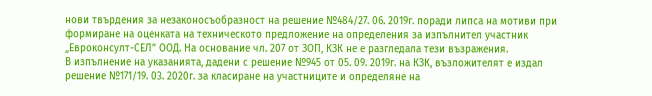нови твърдения за незаконосъобразност на решение №484/27. 06. 2019г. поради липса на мотиви при формиране на оценката на техническото предложение на определения за изпълнител участник „Евроконсулт-СЕЛ” ООД. На основание чл. 207 от ЗОП, КЗК не е разгледала тези възражения.
В изпълнение на указанията, дадени с решение №945 от 05. 09. 2019г. на КЗК, възложителят е издал решение №171/19. 03. 2020г. за класиране на участниците и определяне на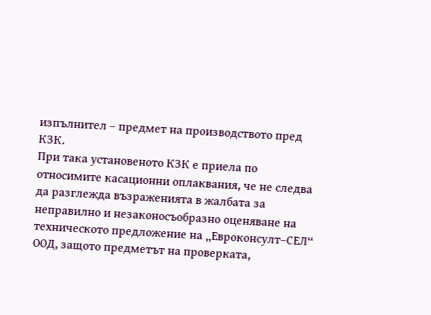изпълнител – предмет на производството пред КЗК.
При така установеното КЗК е приела по относимите касационни оплаквания, че не следва да разглежда възраженията в жалбата за неправилно и незаконосъобразно оценяване на техническото предложение на „Евроконсулт–СЕЛ“ ООД, защото предметът на проверката,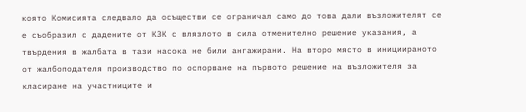която Комисията следвало да осъществи се ограничал само до това дали възложителят се е съобразил с дадените от КЗК с влязлото в сила отменително решение указания, а твърдения в жалбата в тази насока не били ангажирани. На второ място в инициираното от жалбоподателя производство по оспорване на първото решение на възложителя за класиране на участниците и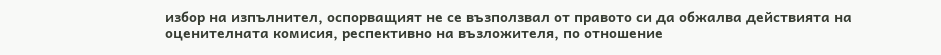избор на изпълнител, оспорващият не се възползвал от правото си да обжалва действията на оценителната комисия, респективно на възложителя, по отношение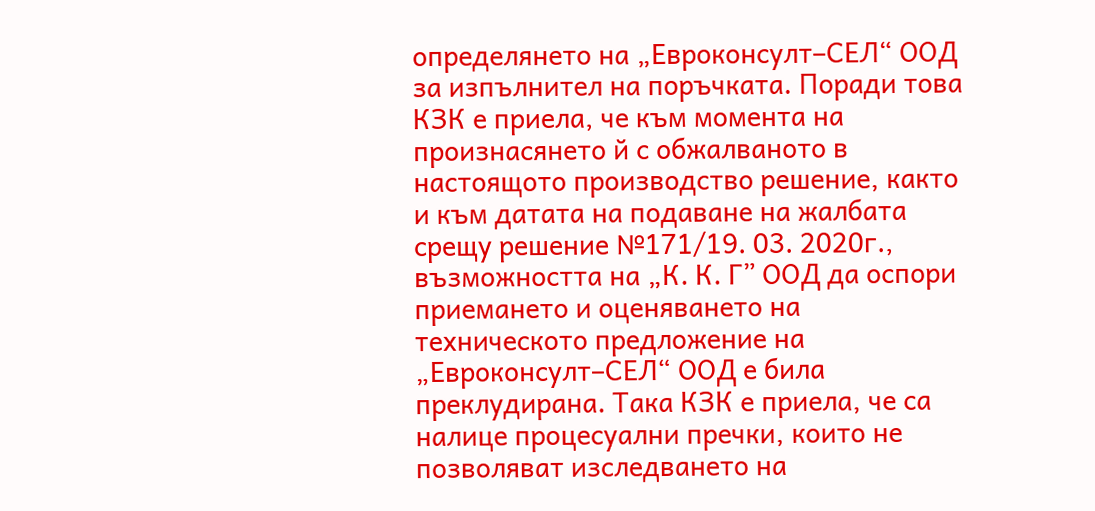определянето на „Евроконсулт–СЕЛ“ ООД за изпълнител на поръчката. Поради това КЗК е приела, че към момента на произнасянето й с обжалваното в настоящото производство решение, както и към датата на подаване на жалбата срещу решение №171/19. 03. 2020г., възможността на „К. К. Г” ООД да оспори приемането и оценяването на техническото предложение на „Евроконсулт–СЕЛ“ ООД е била преклудирана. Така КЗК е приела, че са налице процесуални пречки, които не позволяват изследването на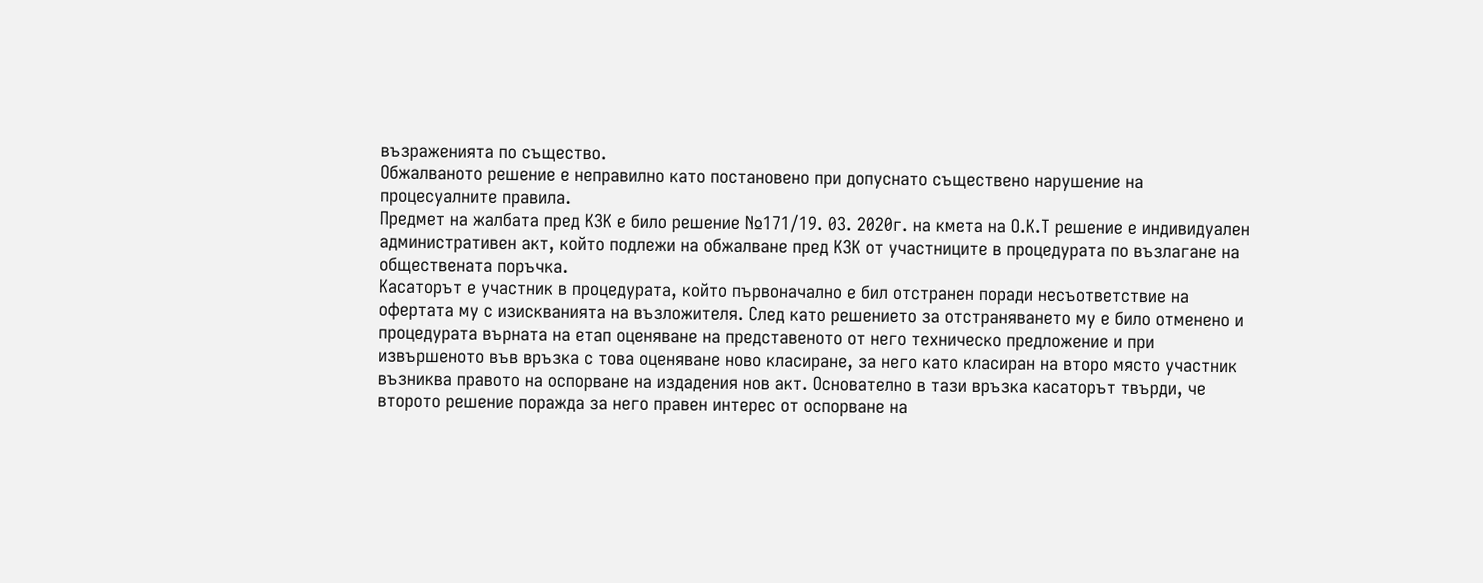възраженията по същество.
Обжалваното решение е неправилно като постановено при допуснато съществено нарушение на процесуалните правила.
Предмет на жалбата пред КЗК е било решение №171/19. 03. 2020г. на кмета на О.К.Т решение е индивидуален административен акт, който подлежи на обжалване пред КЗК от участниците в процедурата по възлагане на обществената поръчка.
Касаторът е участник в процедурата, който първоначално е бил отстранен поради несъответствие на офертата му с изискванията на възложителя. След като решението за отстраняването му е било отменено и процедурата върната на етап оценяване на представеното от него техническо предложение и при извършеното във връзка с това оценяване ново класиране, за него като класиран на второ място участник възниква правото на оспорване на издадения нов акт. Основателно в тази връзка касаторът твърди, че второто решение поражда за него правен интерес от оспорване на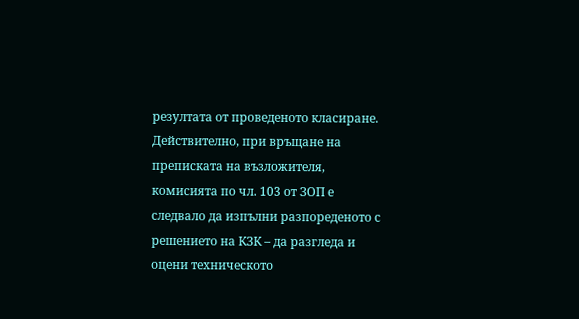резултата от проведеното класиране. Действително, при връщане на преписката на възложителя, комисията по чл. 103 от ЗОП е следвало да изпълни разпореденото с решението на КЗК – да разгледа и оцени техническото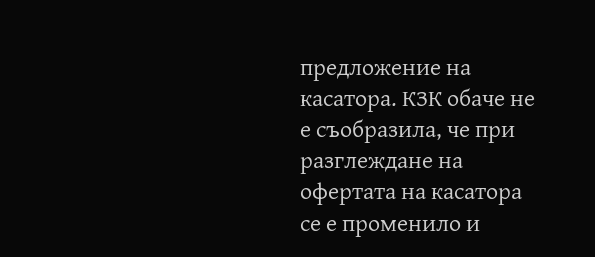предложение на касатора. КЗК обаче не е съобразила, че при разглеждане на офертата на касатора се е променило и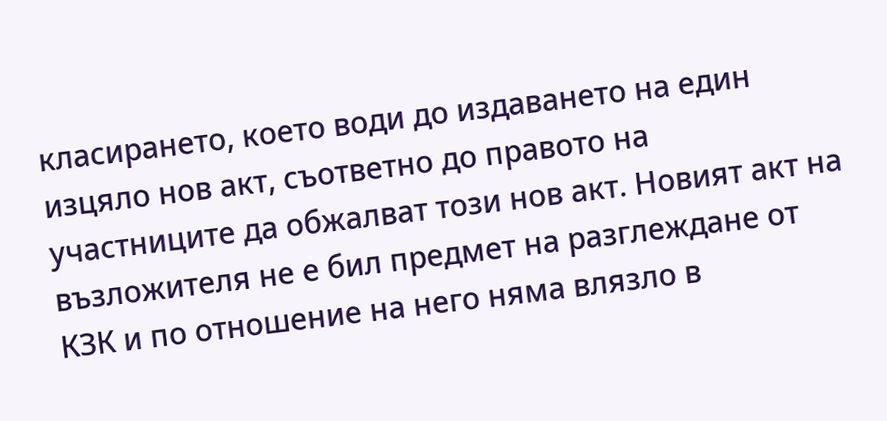класирането, което води до издаването на един изцяло нов акт, съответно до правото на участниците да обжалват този нов акт. Новият акт на възложителя не е бил предмет на разглеждане от КЗК и по отношение на него няма влязло в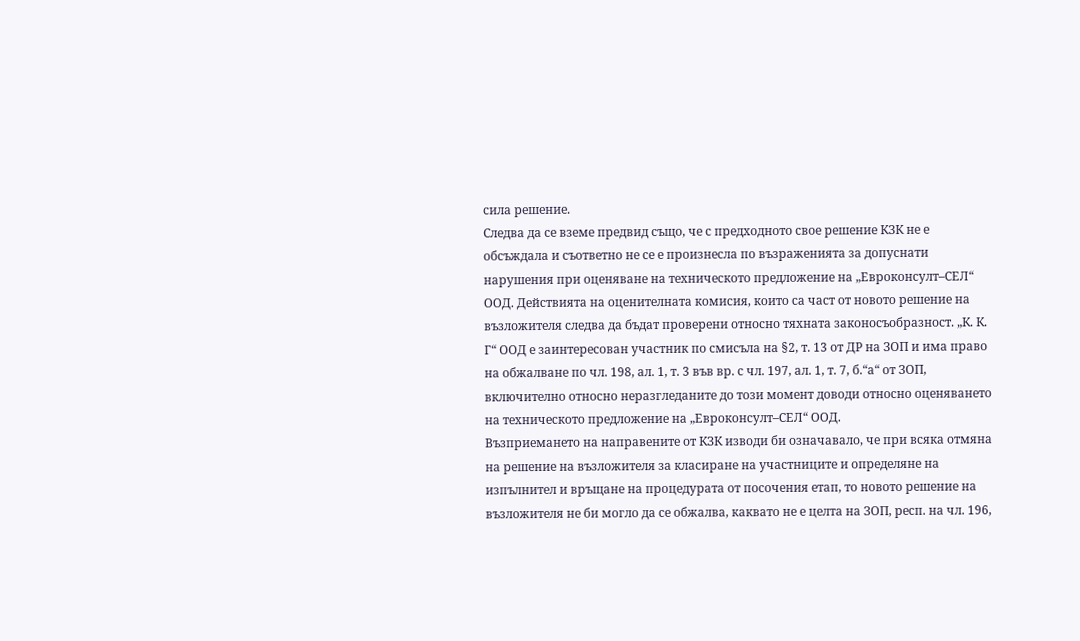сила решение.
Следва да се вземе предвид също, че с предходното свое решение КЗК не е обсъждала и съответно не се е произнесла по възраженията за допуснати нарушения при оценяване на техническото предложение на „Евроконсулт–СЕЛ“ ООД. Действията на оценителната комисия, които са част от новото решение на възложителя следва да бъдат проверени относно тяхната законосъобразност. „К. К. Г“ ООД е заинтересован участник по смисъла на §2, т. 13 от ДР на ЗОП и има право на обжалване по чл. 198, ал. 1, т. 3 във вр. с чл. 197, ал. 1, т. 7, б.“а“ от ЗОП, включително относно неразгледаните до този момент доводи относно оценяването на техническото предложение на „Евроконсулт–СЕЛ“ ООД.
Възприемането на направените от КЗК изводи би означавало, че при всяка отмяна на решение на възложителя за класиране на участниците и определяне на изпълнител и връщане на процедурата от посочения етап, то новото решение на възложителя не би могло да се обжалва, каквато не е целта на ЗОП, респ. на чл. 196,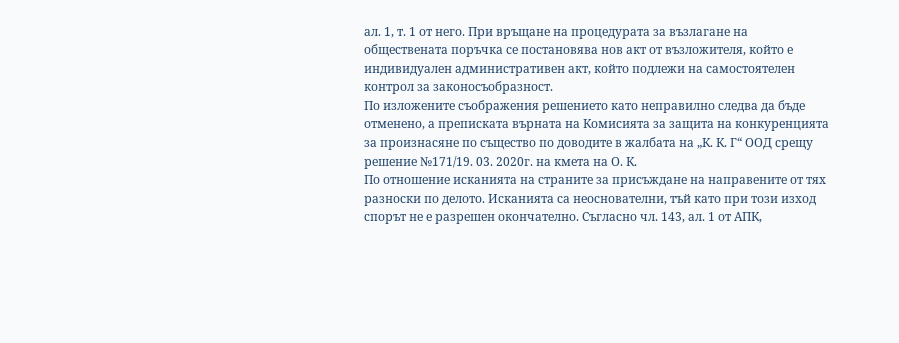ал. 1, т. 1 от него. При връщане на процедурата за възлагане на обществената поръчка се постановява нов акт от възложителя, който е индивидуален административен акт, който подлежи на самостоятелен контрол за законосъобразност.
По изложените съображения решението като неправилно следва да бъде отменено, а преписката върната на Комисията за защита на конкуренцията за произнасяне по същество по доводите в жалбата на „К. К. Г“ ООД срещу решение №171/19. 03. 2020г. на кмета на О. К.
По отношение исканията на страните за присъждане на направените от тях разноски по делото. Исканията са неоснователни, тъй като при този изход спорът не е разрешен окончателно. Съгласно чл. 143, ал. 1 от АПК,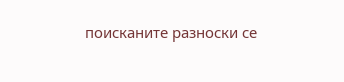поисканите разноски се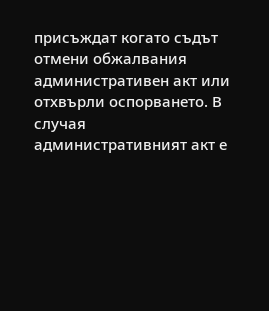присъждат когато съдът отмени обжалвания административен акт или отхвърли оспорването. В случая административният акт е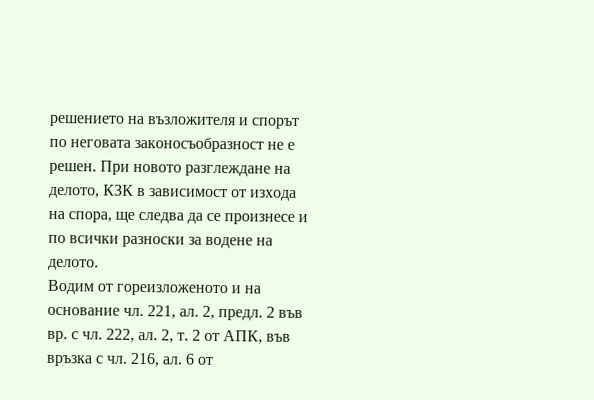решението на възложителя и спорът по неговата законосъобразност не е решен. При новото разглеждане на делото, КЗК в зависимост от изхода на спора, ще следва да се произнесе и по всички разноски за водене на делото.
Водим от гореизложеното и на основание чл. 221, ал. 2, предл. 2 във вр. с чл. 222, ал. 2, т. 2 от АПК, във връзка с чл. 216, ал. 6 от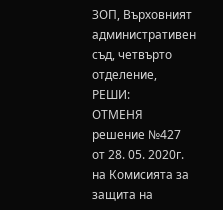ЗОП, Върховният административен съд, четвърто отделение, РЕШИ:
ОТМЕНЯ решение №427 от 28. 05. 2020г. на Комисията за защита на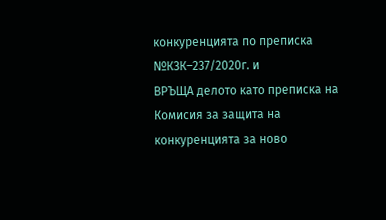конкуренцията по преписка №КЗК–237/2020г. и
ВРЪЩА делото като преписка на Комисия за защита на конкуренцията за ново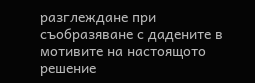разглеждане при съобразяване с дадените в мотивите на настоящото решение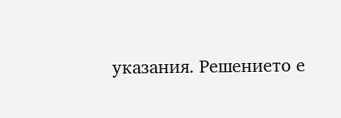указания. Решението е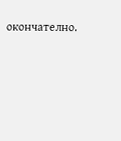окончателно.